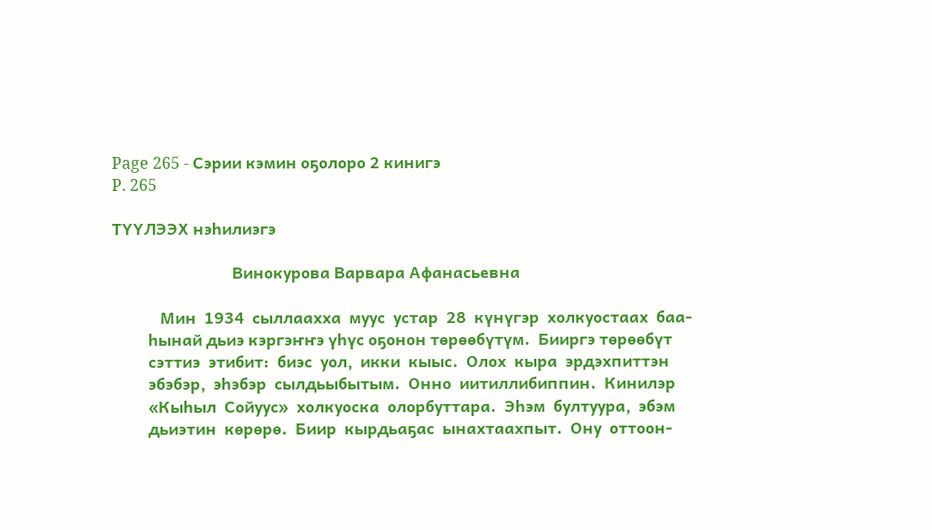Page 265 - Сэрии кэмин оҕолоро 2 кинигэ
P. 265

ТҮҮЛЭЭХ нэһилиэгэ

                              Винокурова Варвара Афанасьевна

            Мин  1934  сыллаахха  муус  устар  28  күнүгэр  холкуостаах  баа-
         һынай дьиэ кэргэҥҥэ үһүс оҕонон төрөөбүтүм.  Бииргэ төрөөбүт
         сэттиэ  этибит:  биэс  уол,  икки  кыыс.  Олох  кыра  эрдэхпиттэн
         эбэбэр,  эһэбэр  сылдьыбытым.  Онно  иитиллибиппин.  Кинилэр
         «Кыһыл  Сойуус»  холкуоска  олорбуттара.  Эһэм  бултуура,  эбэм
         дьиэтин  көрөрө.  Биир  кырдьаҕас  ынахтаахпыт.  Ону  оттоон-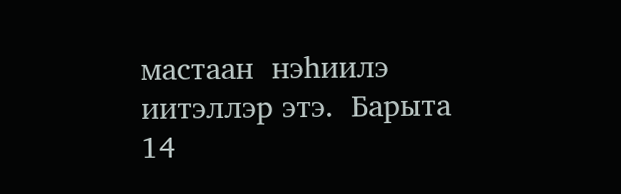мастаан  нэһиилэ  иитэллэр этэ.  Барыта  14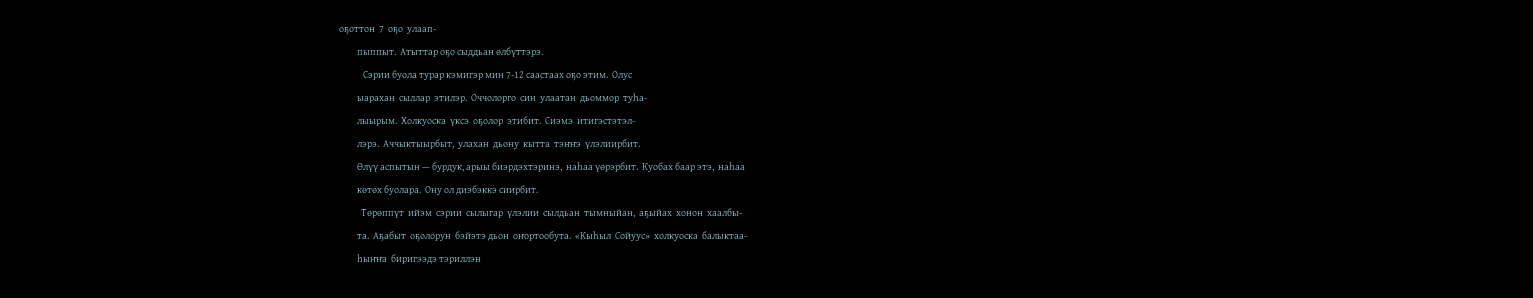оҕоттон  7  оҕо  улаап-
         пыппыт.  Атыттар оҕо сыддьан өлбүттэрэ.
            Сэрии буола турар кэмигэр мин 7-12 саастаах оҕо этим.  Олус
         ыарахан  сыллар  этилэр.  Оччолорго  син  улаатан  дьоммор  туһа-
         лыырым.  Холкуоска  үксэ  оҕолор  этибит.  Сиэмэ  итигэстэтэл-
         лэрэ.  Аччыктыырбыт,  улахан  дьону  кытта  тэҥҥэ  үлэлиирбит.
         Өлүү аспытын — бурдук, арыы биэрдэхтэринэ,  наһаа үөрэрбит.  Куобах баар этэ,  наһаа
         көтөх буолара.  Ону ол диэбэккэ сиирбит.
           Төрөппүт  ийэм  сэрии  сылыгар  үлэлии  сылдьан  тымныйан,  аҕыйах  хонон  хаалбы-
         та.  Аҕабыт  оҕолорун  бэйэтэ дьон  оҥортообута.  «Кыһыл  Сойуус»  холкуоска  балыктаа-
         һыҥҥа  биригээдэ тэриллэн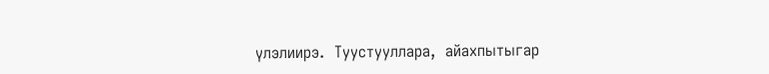үлэлиирэ.  Туустууллара,  айахпытыгар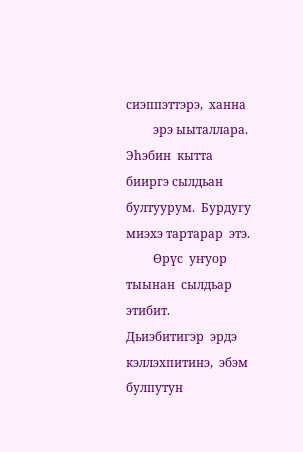сиэппэттэрэ,  ханна
         эрэ ыыталлара.  Эһэбин  кытта бииргэ сылдьан  бултуурум.  Бурдугу миэхэ тартарар  этэ.
         Өрүс  уҥуор тыынан  сылдьар  этибит.  Дьиэбитигэр  эрдэ  кэллэхпитинэ,  эбэм  булпутун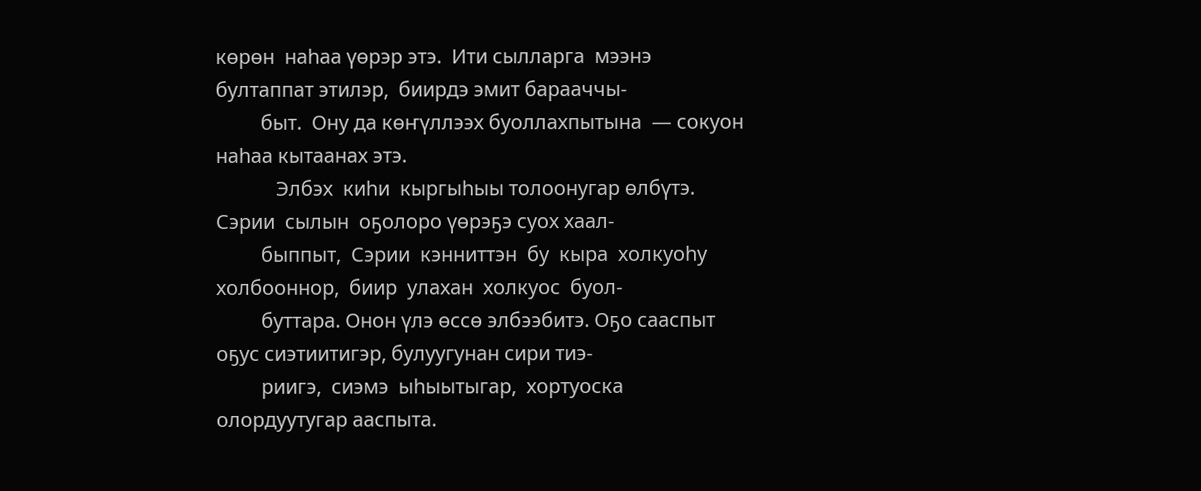көрөн  наһаа үөрэр этэ.  Ити сылларга  мээнэ бултаппат этилэр,  биирдэ эмит барааччы-
         быт.  Ону да көҥүллээх буоллахпытына  — сокуон наһаа кытаанах этэ.
            Элбэх  киһи  кыргыһыы толоонугар өлбүтэ.  Сэрии  сылын  оҕолоро үөрэҕэ суох хаал-
         быппыт,  Сэрии  кэнниттэн  бу  кыра  холкуоһу холбооннор,  биир  улахан  холкуос  буол-
         буттара. Онон үлэ өссө элбээбитэ. Оҕо сааспыт оҕус сиэтиитигэр, булуугунан сири тиэ-
         риигэ,  сиэмэ  ыһыытыгар,  хортуоска  олордуутугар ааспыта.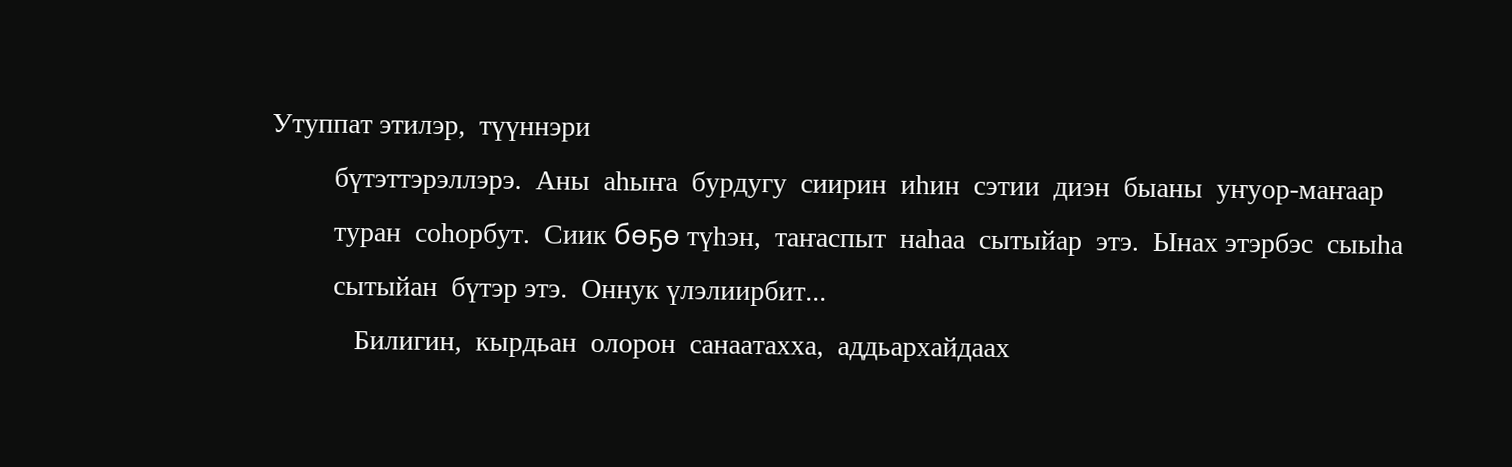Утуппат этилэр,  түүннэри
         бүтэттэрэллэрэ.  Аны  аһыҥа  бурдугу  сиирин  иһин  сэтии  диэн  быаны  уҥуор-маҥаар
         туран  соһорбут.  Сиик бөҕө түһэн,  таҥаспыт  наһаа  сытыйар  этэ.  Ынах этэрбэс  сыыһа
         сытыйан  бүтэр этэ.  Оннук үлэлиирбит...
            Билигин,  кырдьан  олорон  санаатахха,  аддьархайдаах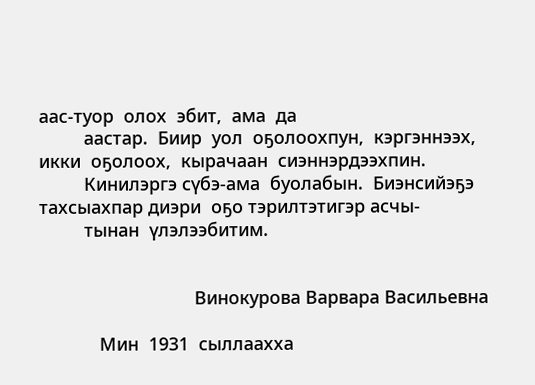аас-туор  олох  эбит,  ама  да
         аастар.  Биир  уол  оҕолоохпун,  кэргэннээх,  икки  оҕолоох,  кырачаан  сиэннэрдээхпин.
         Кинилэргэ сүбэ-ама  буолабын.  Биэнсийэҕэ тахсыахпар диэри  оҕо тэрилтэтигэр асчы-
         тынан  үлэлээбитим.


                               Винокурова Варвара Васильевна

            Мин  1931  сыллаахха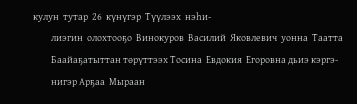кулун  тутар  26  күнүгэр  Түүлээх  нэһи-
         лиэгин  олохтооҕо  Винокуров  Василий  Яковлевич  уонна  Таатта
         Баайаҕатыттан төрүттээх Тосина  Евдокия  Егоровна дьиэ кэргэ-
         нигэр Арҕаа  Мыраан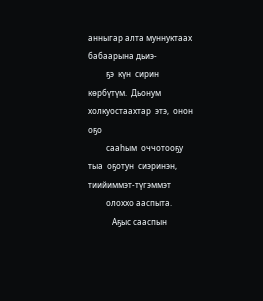анныгар алта муннуктаах бабаарына дьиэ-
         ҕэ  күн  сирин  көрбүтүм.  Дьонум  холкуостаахтар  этэ,  онон  оҕо
         сааһым  оччотооҕу  тыа  оҕотун  сиэринэн,  тиийиммэт-түгэммэт
         олоххо ааспыта.
            Аҕыс сааспын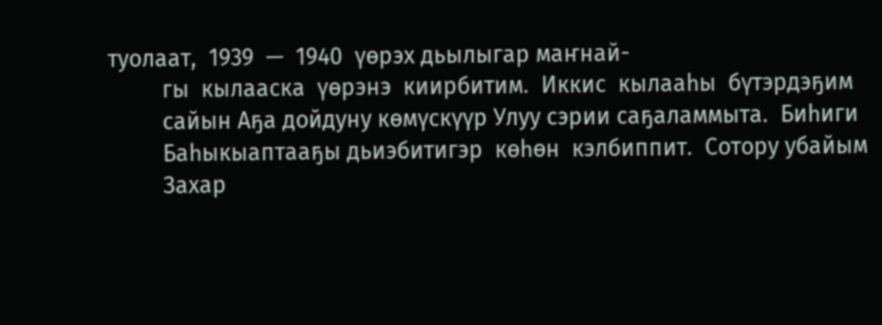туолаат,  1939  —  1940  үөрэх дьылыгар маҥнай-
         гы  кылааска  үөрэнэ  киирбитим.  Иккис  кылааһы  бүтэрдэҕим
         сайын Аҕа дойдуну көмүскүүр Улуу сэрии саҕаламмыта.  Биһиги
         Баһыкыаптааҕы дьиэбитигэр  көһөн  кэлбиппит.  Сотору убайым
         Захар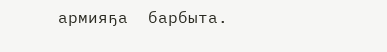армияҕа  барбыта.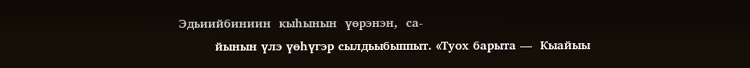Эдьиийбиниин  кыһынын  үөрэнэн,  са-
         йынын үлэ үөһүгэр сылдьыбыппыт. «Туох барыта —  Кыайыы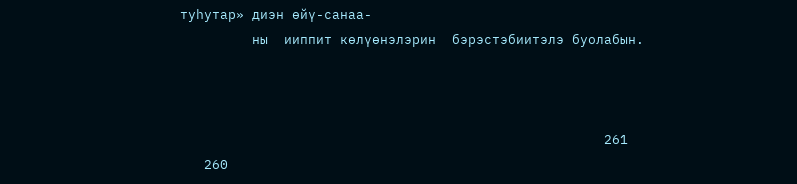туһутар» диэн өйү-санаа-
         ны  ииппит көлүөнэлэрин  бэрэстэбиитэлэ буолабын.



                                                     261
   260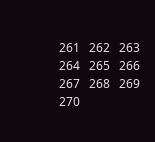261   262   263   264   265   266   267   268   269   270